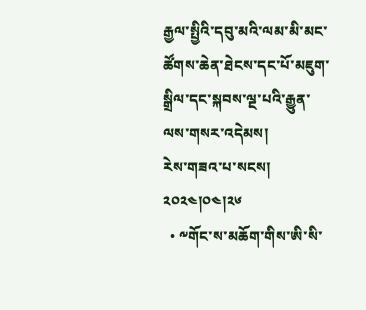རྒྱལ་སྤྱིའི་དབུ་མའི་ལམ་མི་མང་ཚོགས་ཆེན་ཐེངས་དང་པོ་མཇུག་སྒྲིལ་དང་སྐབས་ལྔ་པའི་རྒྱུན་ལས་གསར་འདེམས།
རེས་གཟའ་པ་སངས། ༢༠༢༤།༠༤།༢༦
  • ༸གོང་ས་མཆོག་གིས་ཨི་སི་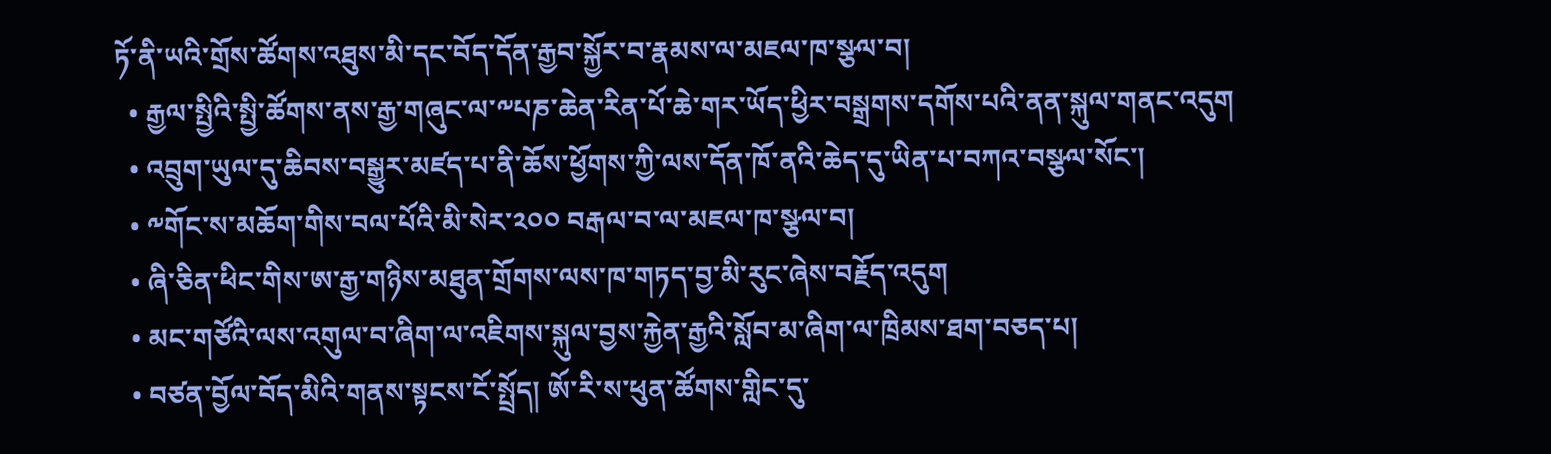ཏོ་ནི་ཡའི་གྲོས་ཚོགས་འཐུས་མི་དང་བོད་དོན་རྒྱབ་སྐྱོར་བ་རྣམས་ལ་མཇལ་ཁ་སྩལ་བ།
  • རྒྱལ་སྤྱིའི་སྤྱི་ཚོགས་ནས་རྒྱ་གཞུང་ལ་༸པཎ་ཆེན་རིན་པོ་ཆེ་གར་ཡོད་ཕྱིར་བསྒྲགས་དགོས་པའི་ནན་སྐུལ་གནང་འདུག
  • འབྲུག་ཡུལ་དུ་ཆིབས་བསྒྱུར་མཛད་པ་ནི་ཆོས་ཕྱོགས་ཀྱི་ལས་དོན་ཁོ་ནའི་ཆེད་དུ་ཡིན་པ་བཀའ་བསྩལ་སོང་།
  • ༸གོང་ས་མཆོག་གིས་བལ་པོའི་མི་སེར་༢༠༠ བརྒལ་བ་ལ་མཇལ་ཁ་སྩལ་བ།
  • ཞི་ཅིན་ཕིང་གིས་ཨ་རྒྱ་གཉིས་མཐུན་གྲོགས་ལས་ཁ་གཏད་བྱ་མི་རུང་ཞེས་བརྗོད་འདུག
  • མང་གཙོའི་ལས་འགུལ་བ་ཞིག་ལ་འཇིགས་སྐུལ་བྱས་རྐྱེན་རྒྱའི་སློབ་མ་ཞིག་ལ་ཁྲིམས་ཐག་བཅད་པ།
  • བཙན་བྱོལ་བོད་མིའི་གནས་སྟངས་ངོ་སྤྲོད། ཨོ་རི་ས་ཕུན་ཚོགས་གླིང་དུ་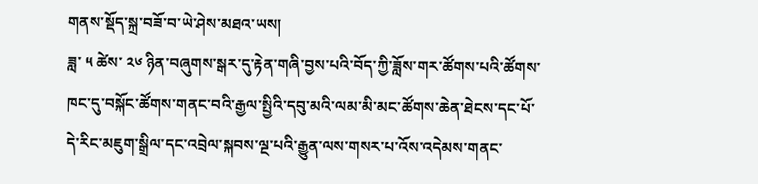གནས་སྡོད་སྐྲ་བཟོ་བ་ཡེ་ཤེས་མཐའ་ཡས།
ཟླ་ ༥ ཚེས་ ༢༦ ཉིན་བཞུགས་སྒར་དུ་རྟེན་གཞི་བྱས་པའི་བོད་ཀྱི་ཟློས་གར་ཚོགས་པའི་ཚོགས་ཁང་དུ་བསྐོང་ཚོགས་གནང་བའི་རྒྱལ་སྤྱིའི་དབུ་མའི་ལམ་མི་མང་ཚོགས་ཆེན་ཐེངས་དང་པོ་དེ་རིང་མཇུག་སྒྲིལ་དང་འབྲེལ་སྐབས་ལྔ་པའི་རྒྱུན་ལས་གསར་པ་འོས་འདེམས་གནང་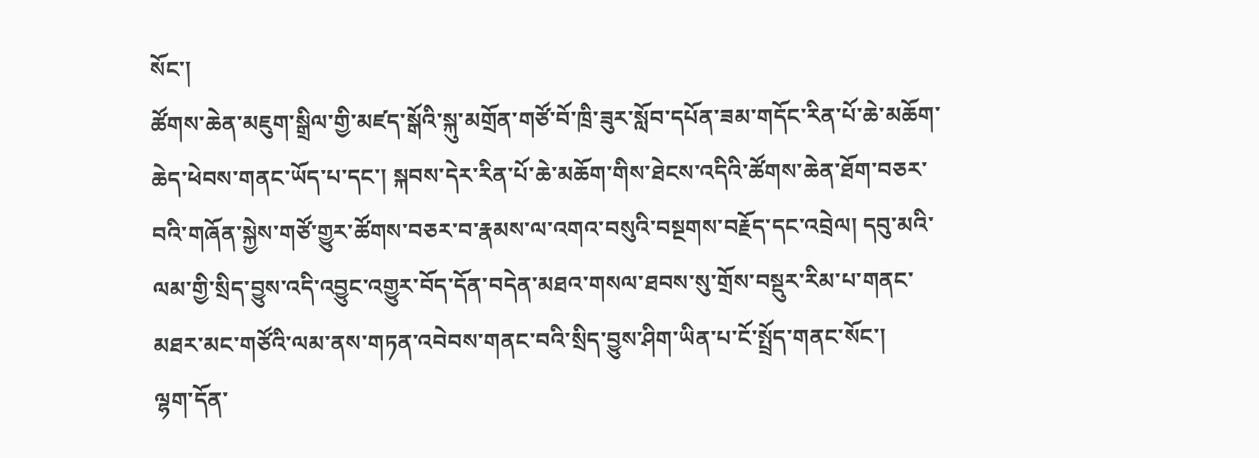སོང་།
ཚོགས་ཆེན་མཇུག་སྒྲིལ་གྱི་མཛད་སྒོའི་སྐུ་མགྲོན་གཙོ་བོ་ཁྲི་ཟུར་སློབ་དཔོན་ཟམ་གདོང་རིན་པོ་ཆེ་མཆོག་ཆེད་ཕེབས་གནང་ཡོད་པ་དང་། སྐབས་དེར་རིན་པོ་ཆེ་མཆོག་གིས་ཐེངས་འདིའི་ཚོགས་ཆེན་ཐོག་བཅར་བའི་གཞོན་སྐྱེས་གཙོ་གྱུར་ཚོགས་བཅར་བ་རྣམས་ལ་འགའ་བསུའི་བསྔགས་བརྗོད་དང་འབྲེལ། དབུ་མའི་ལམ་གྱི་སྲིད་བྱུས་འདི་འབྱུང་འགྱུར་བོད་དོན་བདེན་མཐའ་གསལ་ཐབས་སུ་གྲོས་བསྡུར་རིམ་པ་གནང་མཐར་མང་གཙོའི་ལམ་ནས་གཏན་འབེབས་གནང་བའི་སྲིད་བྱུས་ཤིག་ཡིན་པ་ངོ་སྤྲོད་གནང་སོང་།
ལྷག་དོན་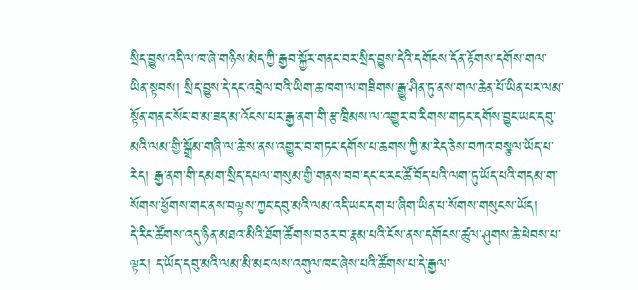སྲིད་བྱུས་འདི་ལ་ཁ་ཞེ་གཉིས་མེད་ཀྱི་རྒྱབ་སྐྱོར་གནང་བར་སྲིད་བྱུས་དེའི་དགོངས་དོན་རྟོགས་དགོས་གལ་ཡིན་སྟབས། སྲིད་བྱུས་དེ་དང་འབྲེལ་བའི་ཡིག་ཆ་ཁག་ལ་གཟིགས་རྒྱུ་ཤིན་ཏུ་ནས་གལ་ཆེན་པོ་ཡིན་པར་ལམ་སྟོན་གནང་སོང་བ་མ་ཟད་མ་འོངས་པར་རྒྱ་ནག་གི་རྩ་ཁྲིམས་ལ་འགྱུར་བ་རིགས་གཏང་དགོས་བྱུང་ཡང་དབུ་མའི་ལམ་གྱི་སྒྲོམ་གཞི་ལ་ཆེ་ས་ནས་འགྱུར་བ་གཏང་དགོས་པ་ཆགས་ཀྱི་མ་རེད་ཅེས་བཀའ་བསྩལ་ཡོད་པ་རེད། རྒྱ་ནག་གི་དམག་སྲིད་དཔལ་གསུམ་གྱི་གནས་བབ་དང་ང་རང་ཚོ་བོད་པའི་ལག་ཏུ་ཡོད་པའི་གདམ་ག་སོགས་ཕྱོགས་གང་ནས་བལྟས་ཀྱང་དབུ་མའི་ལམ་འདི་ཡང་དག་པ་ཞིག་ཡིན་པ་སོགས་གསུངས་ཡོད།
དེ་རིང་ཚོགས་འདུ་ཉིན་མཐའ་མིའི་ཐོག་ཚོགས་བཅར་བ་རྣམ་པའི་ངོས་ནས་དགོངས་ཚུལ་ཤུགས་ཆེ་ཕེབས་པ་ལྟར། ད་ཡོད་དབུ་མའི་ལམ་མི་མང་ལས་འགུལ་ཁང་ཞེས་པའི་ཚོགས་པ་དེ་རྒྱལ་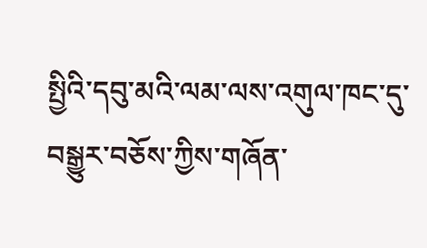སྤྱིའི་དབུ་མའི་ལམ་ལས་འགུལ་ཁང་དུ་བསྒྱུར་བཅོས་ཀྱིས་གཞོན་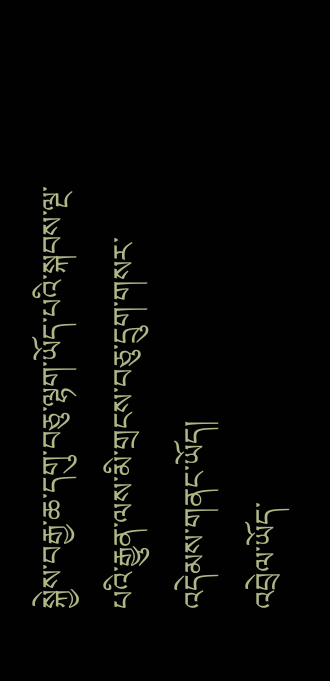སྐྱེས་བརྒྱ་ཆ་དགུ་བཅུ་ལྷག་ཡོད་པའི་སྐབས་ལྔ་པའི་རྒྱུན་ལས་མི་གྲངས་བཅུ་དྲུག་གསར་འདེམས་གནང་ཡོད།
འབྲེལ་ཡོད་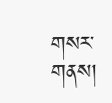གསར་གནས།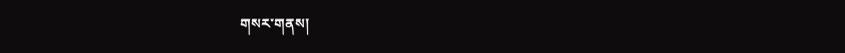གསར་གནས།